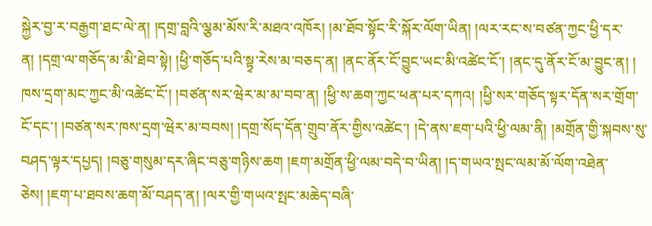སྐྱེར་བྱ་ར་བརྒྱག་ཐང་ལེ་ན། །དགྲ་བླའི་ལྕམ་མོས་རི་མཐའ་འཁོར། །མ་ཐོབ་སྟོང་རི་སྐོར་ལོག་ཡིན། །ལར་རང་ས་བཙན་ཀྱང་ཕྱི་དར་ན། །དགྲ་ལ་གཅོད་མ་མི་ཐེབ་སྟེ། །ཕྱི་གཅོད་པའི་སྟྭ་རེས་མ་བཅད་ན། །ནང་ནོར་ངོ་བྱུང་ཡང་མི་འཚེང་ངོ་། །ནང་དུ་ནོར་ངོ་མ་བྱུང་ན། ། ཁས་དྲག་མང་ཀྱང་མི་འཚེང་ངོ་། །བཙན་སར་ཝེར་མ་མ་བབ་ན། །ཕྱི་ས་ཆག་ཀྱང་ཕན་པར་དཀའ། །ཕྱི་སར་གཅོད་སྟར་དོན་སར་གྲོག་ངོ་དང་། །བཙན་སར་ཁས་དྲག་ཝེར་མ་བབས། །དགྲ་སོད་དོན་གྲུབ་ནོར་གྱིས་འཚེང་། །དེ་ནས་ཇག་པའི་ཕྱི་ལམ་ནི། །མགྲོན་གྱི་སྐབས་སུ་བཤད་ལྟར་དཔྱད། །བཅུ་གསུམ་དར་ཞིང་བཅུ་གཉིས་ཆག །ཇག་མགྲོན་ཕྱི་ལམ་བདེ་བ་ཡིན། །ད་གཡའ་སྤང་ལམ་མོ་ལོག་འཐེན་ཅེས། །ཇག་པ་ཐབས་ཆག་མོ་བཤད་ན། །ལར་གྱི་གཡའ་སྤང་མཆེད་བཞི་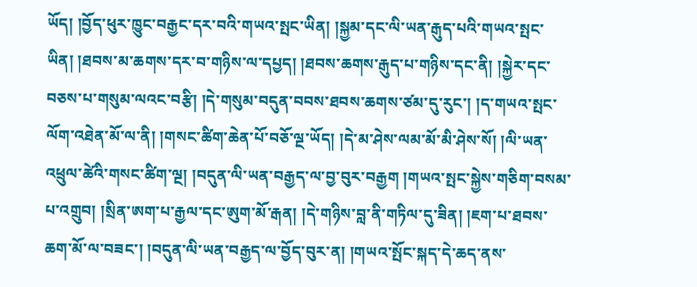ཡོད། །བྱོད་ཕུར་ཁྱུང་བརྒྱང་དར་བའི་གཡའ་སྤང་ཡིན། །སྐྱམ་དང་ལི་ཡན་རྒུད་པའི་གཡའ་སྤང་ཡིན། །ཐབས་མ་ཆགས་དར་བ་གཉིས་ལ་དཔྱད། །ཐབས་ཆགས་རྒུད་པ་གཉིས་དང་ནི། །སྐྱེར་དང་བཅས་པ་གསུམ་ལའང་བརྩི། །དེ་གསུམ་བདུན་བབས་ཐབས་ཆགས་ཙམ་དུ་རུང་། །ད་གཡའ་སྤང་ལོག་འཐེན་མོ་ལ་ནི། །གསང་ཚིག་ཆེན་པོ་བཅོ་ལྔ་ཡོད། །དེ་མ་ཤེས་ལམ་མོ་མི་ཤེས་སོ། །ལི་ཡན་འཕྲུལ་ཚེའི་གསང་ཚིག་ལྔ། །བདུན་ལི་ཡན་བརྒྱད་ལ་བྱ་བུར་བརྒྱག །གཡའ་སྤང་སྐྱེས་གཅིག་བསམ་པ་འགྲུབ། །སྲིན་ཨག་པ་རྒྱལ་དང་ཨུག་མོ་རྒན། །དེ་གཉིས་བླ་ནི་གཏིལ་དུ་ཟིན། །ཇག་པ་ཐབས་ཆག་མོ་ལ་བཟང་། །བདུན་ལི་ཡན་བརྒྱད་ལ་བྱོད་བུར་ན། །གཡའ་སྤོང་སྐད་དེ་ཆད་ནས་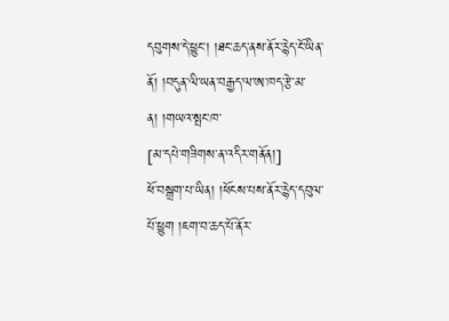དབུགས་དེ་ཕྱུང་། །ཐང་ཆད་ནས་ནོར་རྙེད་ངོ་ཡིན་ནོ། །བདུན་ལི་ཡན་བརྒྱད་ལ་ཨ་ཁད་རྩེ་མ་ན། །གཡའ་སྤང་ཁ་
[མ་དཔེ་གཟིགས་ན་འདིར་གནོན།]
ཕོ་བསྒྲག་པ་ཡིན། །ཕོངས་པས་ནོར་རྙེད་དབུལ་པོ་ཕྱུག །ཇག་བ་ཆད་པོ་ནོར་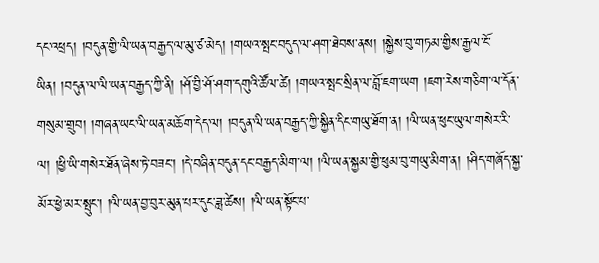དང་འཕྲད། །བདུན་གྱི་ལི་ཡན་བརྒྱད་ལ་མུ་ཙ་མེད། །གཡའ་སྤང་བདུད་ལ་ཤག་ཐེབས་ནས། །སྐྱེས་བུ་གཏམ་གྱིས་རྒྱལ་ངོ་ཡིན། །བདུན་ལ་ལི་ཡན་བརྒྱད་ཀྱི་ནི། །ཤོ་བྱི་ཤོ་ཤག་དགུའི་ཚོལ་ཚེ། །གཡའ་སྤང་སྲིན་ལ་བློ་ཇག་ཡག །ཇག་རེས་གཅིག་ལ་དོན་གསུམ་གྲུབ། །གཞན་ཡང་ལི་ཡན་མཆོག་དེད་ལ། །བདུན་ལི་ཡན་བརྒྱད་ཀྱི་སྐྱིན་དིང་གཡུ་ཐོག་ན། །ལི་ཡན་ཕུང་ཡུལ་གསེར་རི་ལ། །ཕྱི་ཡི་གསེར་ཐོན་ཞེས་ཏེ་བཟང་། །དེ་བཞིན་བདུན་དང་བརྒྱད་མིག་ལ། །ལི་ཡན་སྐྱམ་གྱི་ཕུམ་བུ་གཡུ་མིག་ན། །ཤིད་གཞོད་སྐྱ་མོར་ཕྱེ་མར་སྤུང་། །ལི་ཡན་བྱ་བུར་མུན་པར་དུང་ཟླ་ཚེས། །ལི་ཡན་སྟོང་པ་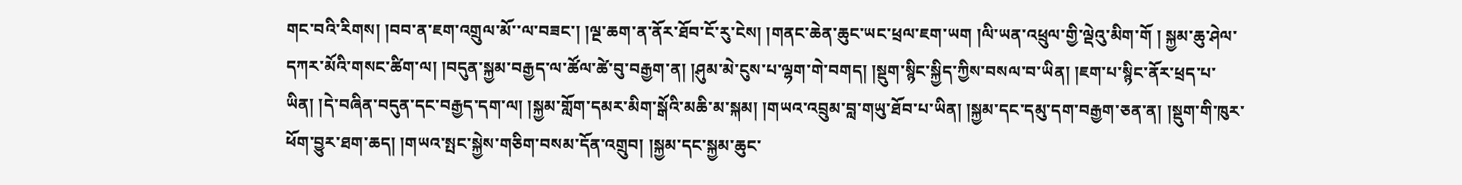གང་བའི་རིགས། །བབ་ན་ཇག་འགྲུལ་མོ་་ལ་བཟང་། །ལྔ་ཆག་ན་ནོར་ཐོབ་ངོ་རུ་ངེས། །གནང་ཆེན་ཆུང་ཡང་ཕྲལ་ཇག་ཡག །ལི་ཡན་འཕྲུལ་གྱི་ལྡེའུ་མིག་གོ ། སྐྱམ་ཆུ་ཤེལ་དཀར་མོའི་གསང་ཚིག་ལ། །བདུན་སྐྱམ་བརྒྱད་ལ་ཚོལ་ཚེ་བུ་བརྒྱག་ན། །ཤུམ་མེ་ངུས་པ་ལྷག་གེ་བགད། །སྡུག་སྙིང་སྐྱིད་ཀྱིས་བསལ་བ་ཡིན། །ཇག་པ་སྙིང་ནོར་ཕྲད་པ་ཡིན། །དེ་བཞིན་བདུན་དང་བརྒྱད་དག་ལ། །སྐྱམ་གློག་དམར་མིག་སྒོའི་མཆི་མ་སྐམ། །གཡའ་འབྲུམ་བླ་གཡུ་ཐོབ་པ་ཡིན། །སྐྱམ་དང་དམུ་དག་བརྒྱག་ཅན་ན། །སྡུག་གི་ཁུར་ཕོག་བྱུར་ཐག་ཆད། །གཡའ་སྤང་སྐྱེས་གཅིག་བསམ་དོན་འགྲུབ། །སྐྱམ་དང་སྐྱམ་ཆུང་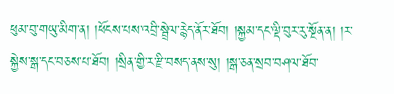ཕུམ་བུ་གཡུ་མིག་ན། །ཕོངས་པས་འབྲི་སྦྲེལ་རྙེད་ནོར་ཐོབ། །སྐྱམ་དང་ལྡི་བུར་རུ་སྔོན་ན། །ར་སྐྱེས་སྒ་དང་བཅས་པ་ཐོབ། །སྲིན་གྱི་ར་རྫི་བསད་ནས་སུ། །སྒ་ཅན་སྲབ་བཤལ་ཐོབ་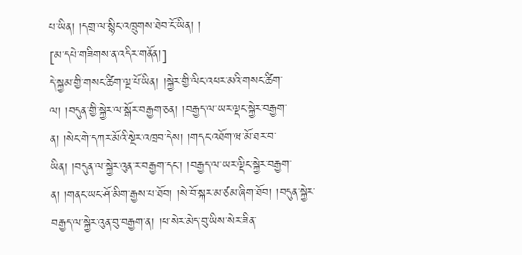པ་ཡིན། །དགྲ་ལ་སྙིང་འཁྲུགས་ཐེབ་ངོ་ཡིན། །
[མ་དཔེ་གཟིགས་ན་འདིར་གནོན།]
དེ་སྐྱམ་གྱི་གསང་ཚིག་ལྔ་པོ་ཡིན། །སྐྱེར་གྱི་ལིང་འཕར་མའི་གསང་ཚིག་ལ། །བདུན་གྱི་སྐྱེར་ལ་སྒོར་བརྒྱག་ཅན། །བརྒྱད་ལ་ཡར་ལྡང་སྐྱེར་བརྒྱག་ན། །སེང་གེ་དཀར་མོའི་སྔེར་འཁྲབ་དེས། །གདང་འཐོག་ཝ་མོ་ཐར་བ་ཡིན། །བདུན་ལ་སྐྱེར་འུན་ར་བརྒྱག་དང་། །བརྒྱད་ལ་ཡར་ལྡིང་སྐྱེར་བརྒྱག་ན། །གནང་ཡང་ཤོ་མིག་རྒྱས་པ་ཐོབ། །སེ་བོ་སྐར་མ་ཙམ་ཞིག་ཐོབ། །བདུན་སྐྱེར་བརྒྱད་ལ་སྐྱེར་འུན་བུ་བརྒྱག་ན། །ཕ་སེར་མེད་བུ་ཡིས་སེར་ཟིན་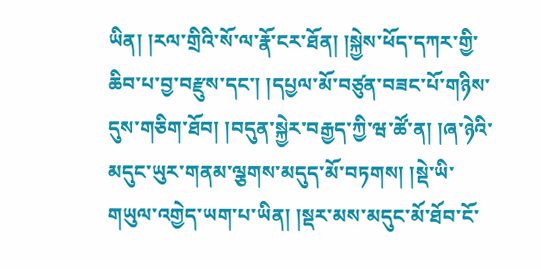ཡིན། །རལ་གྲིའི་སོ་ལ་རྣོ་ངར་ཐོན། །སྐྱེས་ཕོད་དཀར་གྱི་ཆིབ་པ་བྱ་བརྫུས་དང་། །དཔྱལ་མོ་བཙུན་བཟང་པོ་གཉིས་དུས་གཅིག་ཐོབ། །བདུན་སྐྱེར་བརྒྱད་ཀྱི་ཝ་ཚོ་ན། །ཞ་ཉེའི་མདུང་ཡུར་གནམ་ལྕགས་མདུད་མོ་བཏགས། །སྡེ་ཡི་གཡུལ་འགྱེད་ཡག་པ་ཡིན། །སྡར་མས་མདུང་མོ་ཐོབ་ངོ་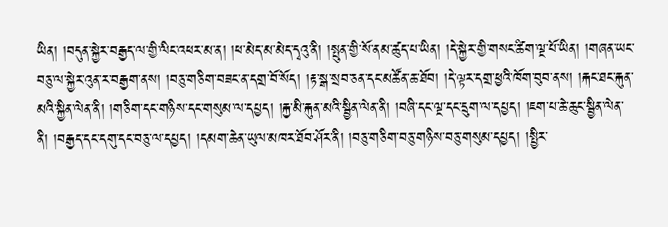ཡིན། །བདུན་སྐྱེར་བརྒྱད་ལ་གྱི་ལིང་འཕར་མ་ན། །ཕ་མེད་མ་མེད་དྭའུ་ནི། །སྤུན་གྱི་སོ་ནམ་ཚུད་པ་ཡིན། །དེ་སྐྱེར་གྱི་གསང་ཚིག་ལྔ་པོ་ཡིན། །གཞན་ཡང་བཅུ་ལ་སྐྱེར་འུན་ར་བརྒྱག་ནས། །བཅུ་གཅིག་བཟང་ན་དགྲ་བོ་སོད། །རྟ་སྒ་སྲབ་ཅན་དང་མཚོན་ཆ་ཐོབ། །དེ་ལྟར་དགྲ་ཕྱའི་ཁོག་བུབ་ནས། །རྐང་ཐང་རྐུན་མའི་སྐྱིན་ལེན་ནི། །གཅིག་དང་གཉིས་དང་གསུམ་ལ་དཔྱད། །རྐྱ་མི་རྐུན་མའི་སྦྱིན་ལེན་ནི། །བཞི་དང་ལྔ་དང་དྲུག་ལ་དཔྱད། །ཇག་པ་ཆེ་ཆུང་སྦྱིན་ལེན་ནི། །བརྒྱད་དང་དགུ་དང་བཅུ་ལ་དཔྱད། །དམག་ཆེན་ཡུལ་མཁར་ཐོབ་ཤོར་ནི། །བཅུ་གཅིག་བཅུ་གཉིས་བཅུ་གསུམ་དཔྱད། །སྤྱིར་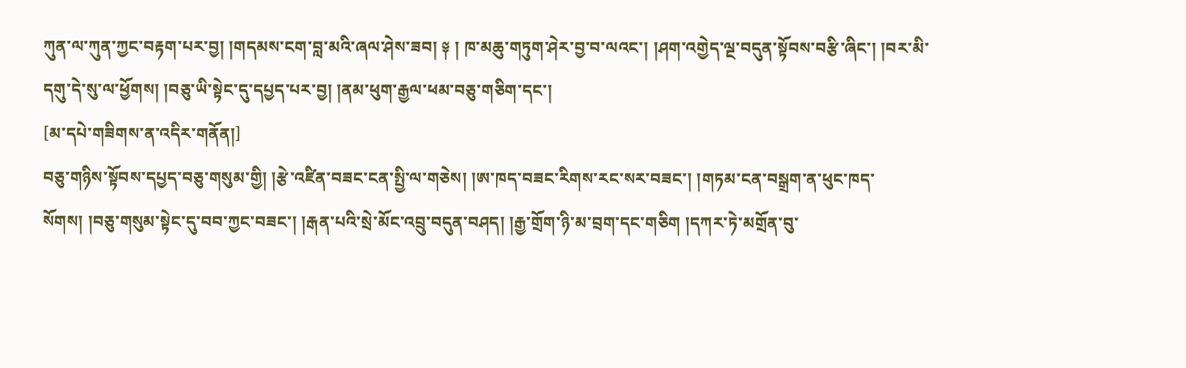ཀུན་ལ་ཀུན་ཀྱང་བརྟག་པར་བྱ། །གདམས་ངག་བླ་མའི་ཞལ་ཤེས་ཟབ། ༈ ། ཁ་མཆུ་གཏུག་ཤེར་བྱ་བ་ལའང་། །ཤག་འགྱེད་ལྔ་བདུན་སྟོབས་བརྩི་ཞིང་། །བར་མི་དགུ་དེ་སུ་ལ་ཕྱོགས། །བཅུ་ཡི་སྟེང་དུ་དཔྱད་པར་བྱ། །ནམ་ཕུག་རྒྱལ་ཕམ་བཅུ་གཅིག་དང་།
[མ་དཔེ་གཟིགས་ན་འདིར་གནོན།]
བཅུ་གཉིས་སྟོབས་དཔྱད་བཅུ་གསུམ་གྱི། །རྩེ་འཛིན་བཟང་ངན་སྤྱི་ལ་གཅེས། །ཨ་ཁད་བཟང་རིགས་རང་སར་བཟང་། །གཏམ་ངན་བསྒྲག་ན་ཕུང་ཁད་སོགས། །བཅུ་གསུམ་སྟེང་དུ་བབ་ཀྱང་བཟང་། །རྒན་པའི་སྲེ་མོང་འབྲུ་བདུན་བཤད། །རྒྱ་གྲོག་ཉི་མ་བྲག་དང་གཅིག །དཀར་ཏེ་མགྲོན་བུ་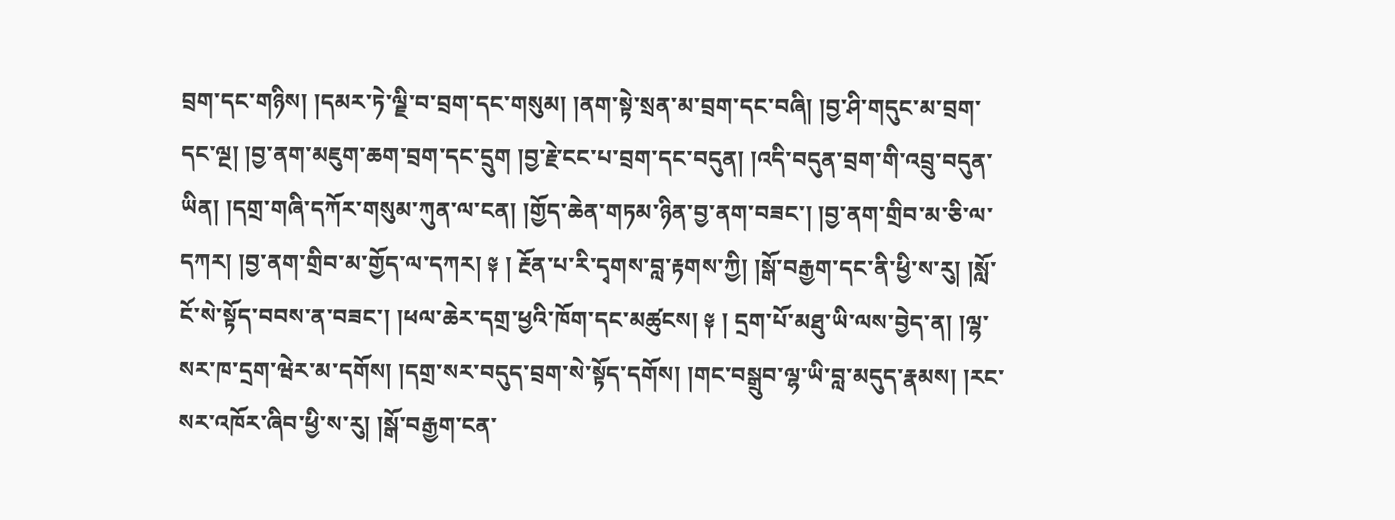བྲག་དང་གཉིས། །དམར་ཏེ་ལྗི་བ་བྲག་དང་གསུམ། །ནག་སྟེ་སྲན་མ་བྲག་དང་བཞི། །བྱ་ཤི་གདུང་མ་བྲག་དང་ལྔ། །བྱ་ནག་མཇུག་ཆག་བྲག་དང་དྲུག །བྱ་རྗེ་ངང་པ་བྲག་དང་བདུན། །འདི་བདུན་བྲག་གི་འབྲུ་བདུན་ཡིན། །དགྲ་གཞི་དཀོར་གསུམ་ཀུན་ལ་ངན། །གྱོད་ཆེན་གཏམ་ཉིན་བྱ་ནག་བཟང་། །བྱ་ནག་གྲིབ་མ་ཅི་ལ་དཀར། །བྱ་ནག་གྲིབ་མ་གྱོད་ལ་དཀར། ༈ ། རྔོན་པ་རི་དྭགས་བླ་རྟགས་ཀྱི། །སྒོ་བརྒྱག་དང་ནི་ཕྱི་ས་རུ། །སློ་ངོ་སེ་སྟོད་བབས་ན་བཟང་། །ཕལ་ཆེར་དགྲ་ཕྱའི་ཁོག་དང་མཚུངས། ༈ ། དྲག་པོ་མཐུ་ཡི་ལས་བྱེད་ན། །ལྷ་སར་ཁ་དྲག་ཝེར་མ་དགོས། །དགྲ་སར་བདུད་བྲག་སེ་སྟོད་དགོས། །གང་བསྒྲུབ་ལྷ་ཡི་བླ་མདུད་རྣམས། །རང་སར་འཁོར་ཞིབ་ཕྱི་ས་རུ། །སྒོ་བརྒྱག་ངན་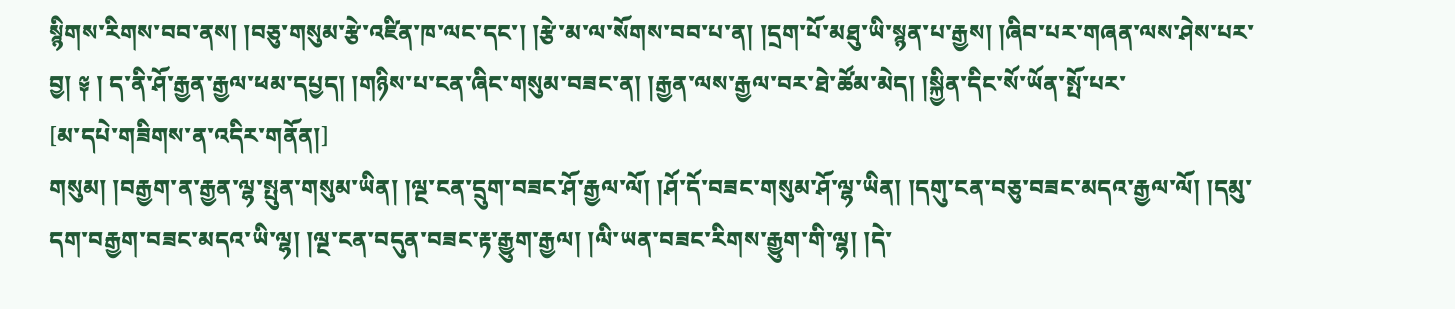སྙིགས་རིགས་བབ་ནས། །བཅུ་གསུམ་རྩེ་འཛིན་ཁ་ལང་དང་། །རྩེ་མ་ལ་སོགས་བབ་པ་ན། །དྲག་པོ་མཐུ་ཡི་སྙན་པ་རྒྱས། །ཞིབ་པར་གཞན་ལས་ཤེས་པར་བྱ། ༈ ། ད་ནི་ཤོ་རྒྱན་རྒྱལ་ཕམ་དཔྱད། །གཉིས་པ་ངན་ཞིང་གསུམ་བཟང་ན། །རྒྱན་ལས་རྒྱལ་བར་ཐེ་ཚོམ་མེད། །སྐྱིན་དིང་སོ་ཡོན་སྤོ་པར་
[མ་དཔེ་གཟིགས་ན་འདིར་གནོན།]
གསུམ། །བརྒྱག་ན་རྒྱན་ལྷ་སྤུན་གསུམ་ཡིན། །ལྔ་ངན་དྲུག་བཟང་ཤོ་རྒྱལ་ལོ། །ཤོ་དོ་བཟང་གསུམ་ཤོ་ལྷ་ཡིན། །དགུ་ངན་བཅུ་བཟང་མདའ་རྒྱལ་ལོ། །དམུ་དག་བརྒྱག་བཟང་མདའ་ཡི་ལྷ། །ལྔ་ངན་བདུན་བཟང་རྟ་རྒྱུག་རྒྱལ། །ལི་ཡན་བཟང་རིགས་རྒྱུག་གི་ལྷ། །དེ་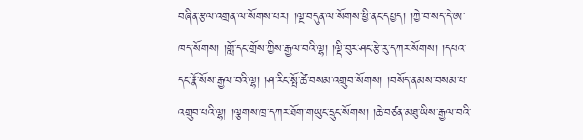བཞིན་རྩལ་འགྲན་ལ་སོགས་པར། །ལྔ་བདུན་ལ་སོགས་ཕྱི་ནང་དཔྱད། །ཀྱེ་བ་སད་དེ་ཨ་ཁད་སོགས། །གློ་དང་གྲོས་ཀྱིས་རྒྱལ་བའི་ལྷ། །ལྡི་བུར་ཤང་རྩེ་རུ་དཀར་སོགས། །དཔའ་དང་རྣོ་སོས་རྒྱལ་བའི་ལྷ། །ཤ་རིང་སྤོ་ཚེ་བསམ་འགྲུབ་སོགས། །བསོད་ནམས་བསམ་པ་འགྲུབ་པའི་ལྷ། །ལྕགས་ཁྲ་དཀར་ཐོག་གཡུང་དྲུང་སོགས། །ཆེ་བཙན་མཐུ་ཡིས་རྒྱལ་བའི་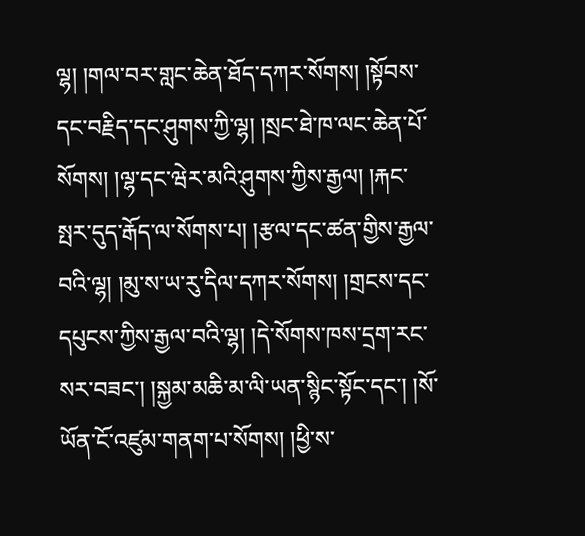ལྷ། །གལ་བར་གླང་ཆེན་ཐོད་དཀར་སོགས། །སྟོབས་དང་བརྗིད་དང་ཤུགས་ཀྱི་ལྷ། །སྲང་ཐེ་ཁ་ལང་ཆེན་པོ་སོགས། །ལྷ་དང་ཝེར་མའི་ཤུགས་ཀྱིས་རྒྱལ། །རྐང་སྤར་དུད་རྒོད་ལ་སོགས་པ། །རྩལ་དང་ཚན་གྱིས་རྒྱལ་བའི་ལྷ། །མུ་ས་ཡ་རུ་དིལ་དཀར་སོགས། །གྲངས་དང་དཔུངས་ཀྱིས་རྒྱལ་བའི་ལྷ། །དེ་སོགས་ཁས་དྲག་རང་སར་བཟང་། །སྐྱམ་མཆི་མ་ལི་ཡན་སྙིང་སྟོང་དང་། །སོ་ཡོན་ངོ་འཛུམ་གནག་པ་སོགས། །ཕྱི་ས་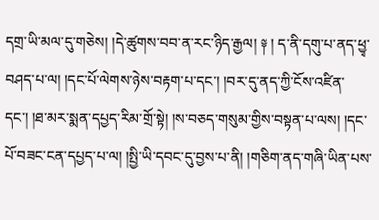དགྲ་ཡི་མལ་དུ་གཅེས། །དེ་ཚུགས་བབ་ན་རང་ཉིད་རྒྱལ། ༈ ། ད་ནི་དགུ་པ་ནད་ཕྱྭ་བཤད་པ་ལ། །དང་པོ་ལེགས་ཉེས་བརྟག་པ་དང་། །བར་དུ་ནད་ཀྱི་ངོས་འཛིན་དང་། །ཐ་མར་སྨན་དཔྱད་རིམ་གྲོ་སྟེ། །ས་བཅད་གསུམ་གྱིས་བསྟན་པ་ལས། །དང་པོ་བཟང་ངན་དཔྱད་པ་ལ། །སྤྱི་ཡི་དབང་དུ་བྱས་པ་ནི། །གཅིག་ནད་གཞི་ཡིན་པས་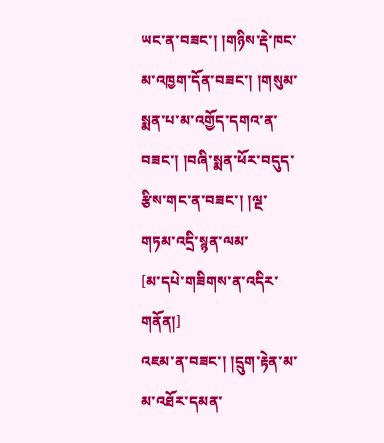ཡང་ན་བཟང་། །གཉིས་རྡེ་ཁང་མ་འཁྱག་དོན་བཟང་། །གསུམ་སྨན་པ་མ་འགྱོད་དགའ་ན་བཟང་། །བཞི་སྨན་ཕོར་བདུད་རྩིས་གང་ན་བཟང་། །ལྔ་གཏམ་འདྲི་སྙན་ལམ་
[མ་དཔེ་གཟིགས་ན་འདིར་གནོན།]
འཇམ་ན་བཟང་། །དྲུག་རྟེན་མ་མ་འཐོར་དམན་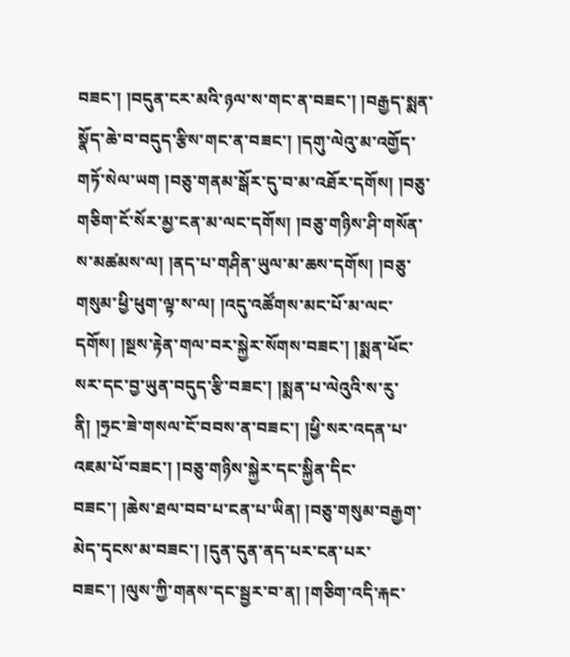བཟང་། །བདུན་ངར་མའི་ཉལ་ས་གང་ན་བཟང་། །བརྒྱད་སྨན་སྣོད་ཆེ་བ་བདུད་རྩིས་གང་ན་བཟང་། །དགུ་ལེའུ་མ་འགྱོད་གཏོ་སེལ་ཡག །བཅུ་གནམ་སྒོར་དུ་བ་མ་འཐོར་དགོས། །བཅུ་གཅིག་ངོ་སོར་མྱ་ངན་མ་ལང་དགོས། །བཅུ་གཉིས་ཤི་གསོན་ས་མཚམས་ལ། །ནད་པ་གཤིན་ཡུལ་མ་ཆས་དགོས། །བཅུ་གསུམ་ཕྱི་ཕུག་ལྟ་ས་ལ། །འདུ་འཚོགས་མང་པོ་མ་ལང་དགོས། །སྔས་རྟེན་གལ་བར་སྐྱེར་སོགས་བཟང་། །སྨན་ཕོང་སར་དང་བྱ་ཡུན་བདུད་རྩི་བཟང་། །སྨན་པ་ལེའུའི་ས་རུ་ནི། །ཧྲང་ཟེ་གསལ་ངོ་བབས་ན་བཟང་། །ཕྱི་སར་འདན་པ་འཇམ་པོ་བཟང་། །བཅུ་གཉིས་སྐྱེར་དང་སྐྱིན་དིང་བཟང་། །ཆེས་ཐལ་བབ་པ་ངན་པ་ཡིན། །བཅུ་གསུམ་བརྒྱག་མེད་དྭངས་མ་བཟང་། །དུན་དུན་ནད་པར་ངན་པར་བཟང་། །ལུས་ཀྱི་གནས་དང་སྦྱར་བ་ན། །གཅིག་འདི་རྐང་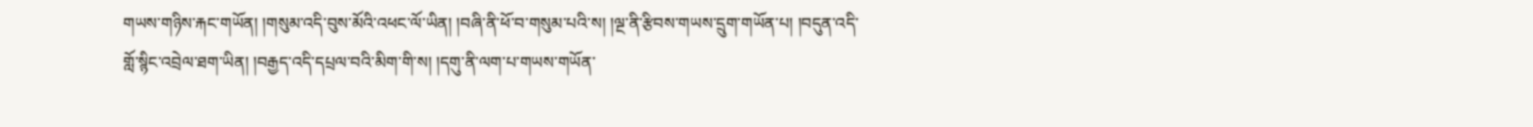གཡས་གཉིས་རྐང་གཡོན། །གསུམ་འདི་བུས་མོའི་འཕང་ལོ་ཡིན། །བཞི་ནི་ཕོ་བ་གསུམ་པའི་ས། །ལྔ་ནི་རྩིབས་གཡས་དྲུག་གཡོན་པ། །བདུན་འདི་གློ་སྙིང་འབྲེལ་ཐག་ཡིན། །བརྒྱད་འདི་དཔྲལ་བའི་མིག་གི་ས། །དགུ་ནི་ལག་པ་གཡས་གཡོན་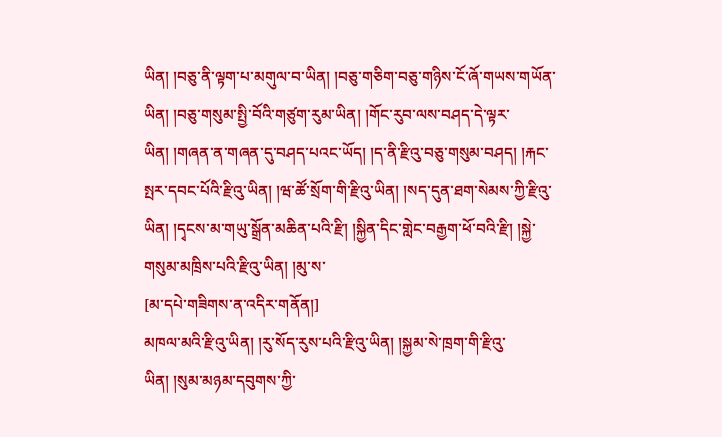ཡིན། །བཅུ་ནི་ལྟག་པ་མགུལ་བ་ཡིན། །བཅུ་གཅིག་བཅུ་གཉིས་ངོ་ཞོ་གཡས་གཡོན་ཡིན། །བཅུ་གསུམ་སྤྱི་བོའི་གཙུག་རུམ་ཡིན། །གོང་རུབ་ལས་བཤད་དེ་ལྟར་ཡིན། །གཞན་ན་གཞན་དུ་བཤད་པའང་ཡོད། །ད་ནི་རྫིའུ་བཅུ་གསུམ་བཤད། །རྐང་སྤར་དབང་པོའི་རྫིའུ་ཡིན། །ཝ་ཚོ་སྲོག་གི་རྫིའུ་ཡིན། །སད་དུན་ཐག་སེམས་ཀྱི་རྫིའུ་ཡིན། །དྭངས་མ་གཡུ་སྒྲོན་མཆིན་པའི་རྫི། །སྐྱིན་དིང་གླེང་བརྒྱག་ཕོ་བའི་རྫི། །སྐྱེ་གསུམ་མཁྲིས་པའི་རྫིའུ་ཡིན། །མུ་ས་
[མ་དཔེ་གཟིགས་ན་འདིར་གནོན།]
མཁལ་མའི་རྫིའུ་ཡིན། །རུ་སོད་རུས་པའི་རྫིའུ་ཡིན། །སྐྱམ་སེ་ཁྲག་གི་རྫིའུ་ཡིན། །སུམ་མཉམ་དབུགས་ཀྱི་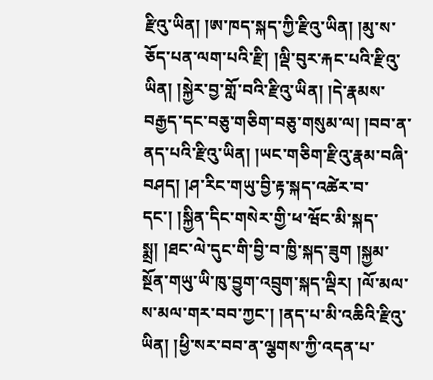རྫིའུ་ཡིན། །ཨ་ཁད་སྐད་ཀྱི་རྫིའུ་ཡིན། །མུ་ས་ཅོད་པན་ལག་པའི་རྫི། །ལྡི་བུར་རྐང་པའི་རྫིའུ་ཡིན། །སྐྱེར་བྱ་གློ་བའི་རྫིའུ་ཡིན། །དེ་རྣམས་བརྒྱད་དང་བཅུ་གཅིག་བཅུ་གསུམ་ལ། །བབ་ན་ནད་པའི་རྫིའུ་ཡིན། །ཡང་གཅིག་རྫིའུ་རྣམ་བཞི་བཤད། །ཤ་རིང་གཡུ་བྱི་རྟ་སྐད་འཚེར་བ་དང་། །སྐྱིན་དིང་གསེར་གྱི་ཕ་ཝོང་མི་སྐད་སྨྲ། །ཐང་ལེ་དུང་གི་བྱི་བ་ཁྱི་སྐད་ཟུག །སྐྱམ་སྔོན་གཡུ་ཡི་ཁུ་བྱུག་འབྲུག་སྐད་ལྡིར། །ལོ་མལ་ས་མལ་གར་བབ་ཀྱང་། །ནད་པ་མི་འཆིའི་རྫིའུ་ཡིན། །ཕྱི་སར་བབ་ན་ལྕགས་ཀྱི་འདན་པ་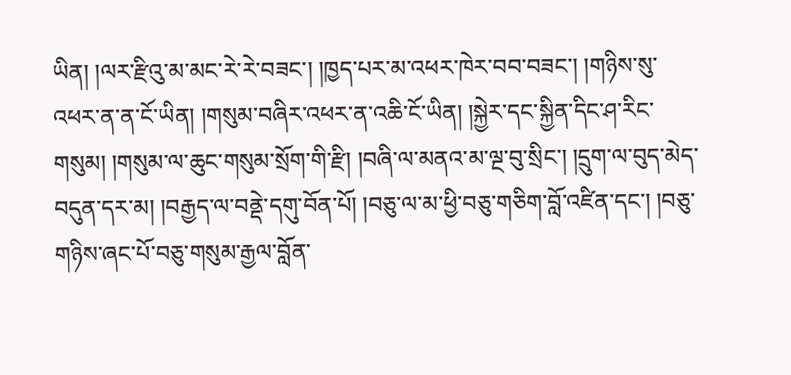ཡིན། །ལར་རྫིའུ་མ་མང་རེ་རེ་བཟང་། །ཁྱད་པར་མ་འཕར་ཁེར་བབ་བཟང་། །གཉིས་སུ་འཕར་ན་ན་ངོ་ཡིན། །གསུམ་བཞིར་འཕར་ན་འཆི་ངོ་ཡིན། །སྐྱེར་དང་སྐྱིན་དིང་ཤ་རིང་གསུམ། །གསུམ་ལ་ཆུང་གསུམ་སྲོག་གི་རྫི། །བཞི་ལ་མནའ་མ་ལྔ་བུ་སྲིང་། །དྲུག་ལ་བུད་མེད་བདུན་དར་མ། །བརྒྱད་ལ་བནྡེ་དགུ་བོན་པོ། །བཅུ་ལ་མ་ཕྱི་བཅུ་གཅིག་བློ་འཛིན་དང་། །བཅུ་གཉིས་ཞང་པོ་བཅུ་གསུམ་རྒྱལ་བློན་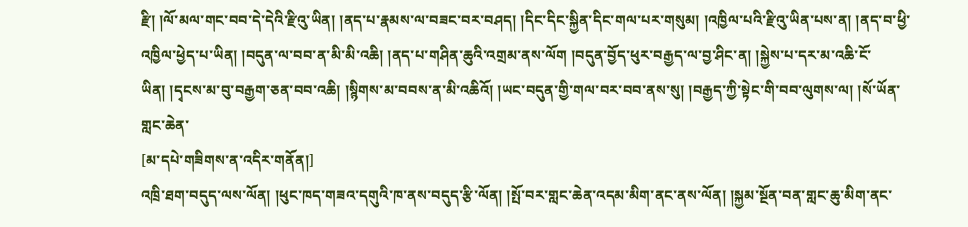རྫི། །ལོ་མལ་གང་བབ་དེ་དེའི་རྫིའུ་ཡིན། །ནད་པ་རྣམས་ལ་བཟང་བར་བཤད། །དིང་དིང་སྐྱིན་དིང་གལ་པར་གསུམ། །འཁྱིལ་པའི་རྫིའུ་ཡིན་པས་ན། །ནད་བ་ཕྱི་འཁྱིལ་ཕྱེད་པ་ཡིན། །བདུན་ལ་བབ་ན་མི་མི་འཆི། །ནད་པ་གཤིན་ཆུའི་འགྲམ་ནས་ལོག །བདུན་བྱོད་ཕུར་བརྒྱད་ལ་བྱ་ཤིང་ན། །སྐྱེས་པ་དར་མ་འཆི་ངོ་ཡིན། །དྭངས་མ་བུ་བརྒྱག་ཅན་བབ་འཆི། །སྙིགས་མ་བབས་ན་མི་འཆིའོ། །ཡང་བདུན་གྱི་གལ་བར་བབ་ནས་སུ། །བརྒྱད་ཀྱི་སྟེང་གི་བབ་ལུགས་ལ། །སོ་ཡོན་གླང་ཆེན་
[མ་དཔེ་གཟིགས་ན་འདིར་གནོན།]
འཁྲི་ཐག་བདུད་ལས་ལོན། །ཕུང་ཁད་གཟའ་དགུའི་ཁ་ནས་བདུད་རྩི་ལོན། །སྤོ་བར་གླང་ཆེན་འདམ་མིག་ནང་ནས་ལོན། །སྐྱམ་སྔོན་བན་གླང་ཆུ་མིག་ནང་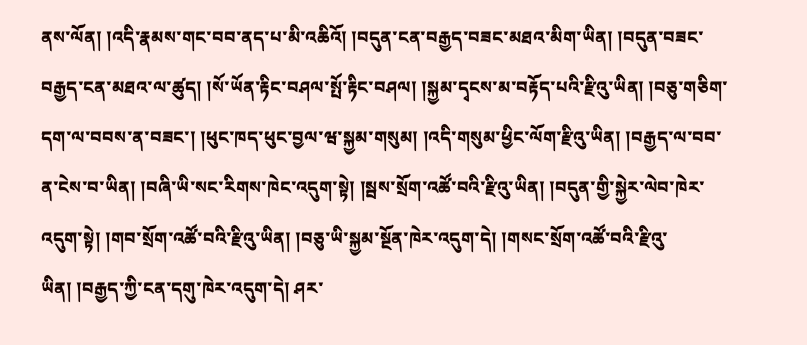ནས་ལོན། །འདི་རྣམས་གང་བབ་ནད་པ་མི་འཆིའོ། །བདུན་ངན་བརྒྱད་བཟང་མཐའ་མིག་ཡིན། །བདུན་བཟང་བརྒྱད་ངན་མཐའ་ལ་ཚུད། །སོ་ཡོན་རྟིང་བཤལ་སྤོ་རྟིང་བཤལ། །སྐྱམ་དྭངས་མ་བརྟོད་པའི་རྫིའུ་ཡིན། །བཅུ་གཅིག་དག་ལ་བབས་ན་བཟང་། །ཕུང་ཁད་ཕུང་བྱལ་ཝ་སྐྱམ་གསུམ། །འདི་གསུམ་ཕྱིང་ལོག་རྫིའུ་ཡིན། །བརྒྱད་ལ་བབ་ན་ངེས་བ་ཡིན། །བཞི་ཡི་སང་རིགས་ཁེང་འདུག་སྟེ། །སྦས་སྲོག་འཚོ་བའི་རྫིའུ་ཡིན། །བདུན་གྱི་སྐྱེར་ལེབ་ཁེར་འདུག་སྟེ། །གབ་སྲོག་འཚོ་བའི་རྫིའུ་ཡིན། །བཅུ་ཡི་སྐྱམ་སྔོན་ཁེར་འདུག་དེ། །གསང་སྲོག་འཚོ་བའི་རྫིའུ་ཡིན། །བརྒྱད་ཀྱི་ངན་དགུ་ཁེར་འདུག་དེ། ཤར་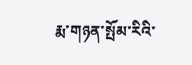རྨ་གཉན་སྤོམ་རིའི་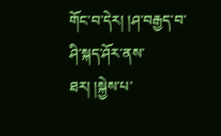གོང་བ་དེར། །ཤ་བརྒྱད་བ་ཤི་སྐད་ཤོར་ནས་ཐར། །སྐྱེས་པ་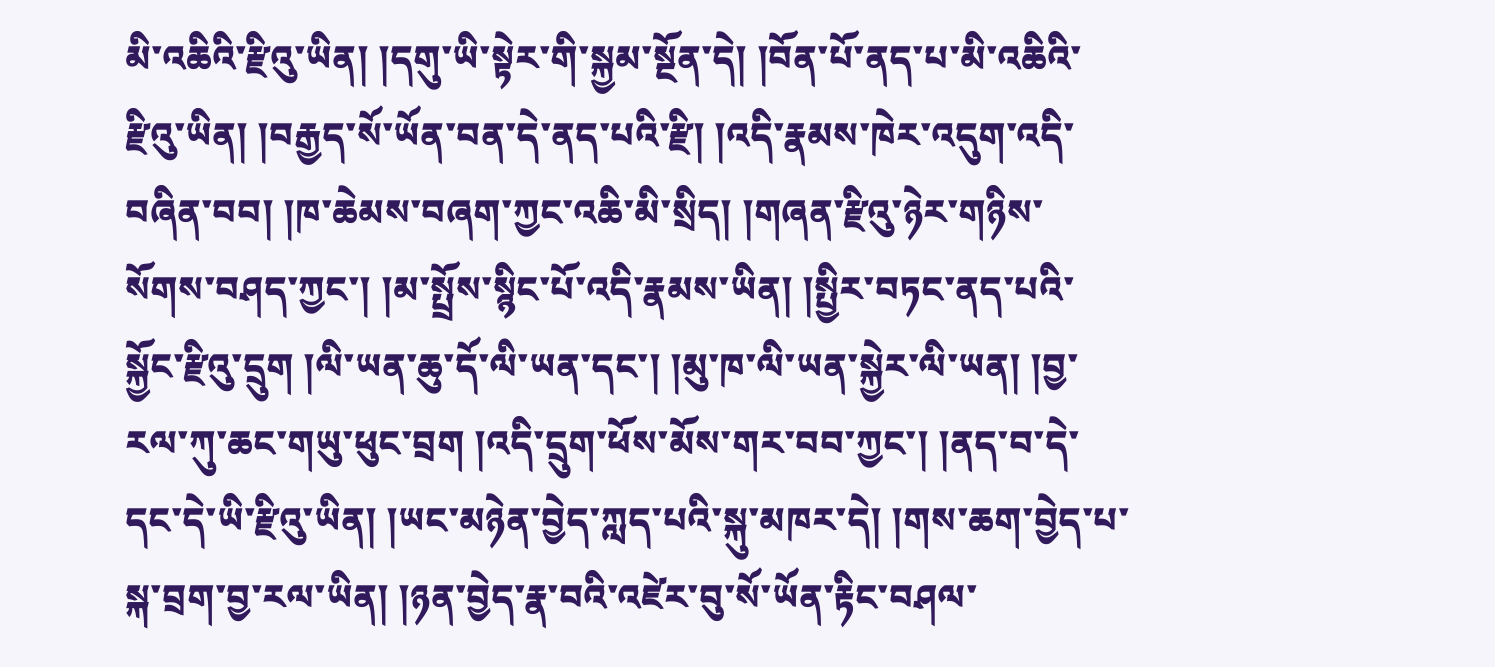མི་འཆིའི་རྫིའུ་ཡིན། །དགུ་ཡི་སྟེར་གི་སྐྱམ་སྔོན་དེ། །བོན་པོ་ནད་པ་མི་འཆིའི་རྫིའུ་ཡིན། །བརྒྱད་སོ་ཡོན་བན་དེ་ནད་པའི་རྫི། །འདི་རྣམས་ཁེར་འདུག་འདི་བཞིན་བབ། །ཁ་ཆེམས་བཞག་ཀྱང་འཆི་མི་སྲིད། །གཞན་རྫིའུ་ཉེར་གཉིས་སོགས་བཤད་ཀྱང་། །མ་སྤྲོས་སྙིང་པོ་འདི་རྣམས་ཡིན། །སྤྱིར་བཏང་ནད་པའི་སྐྱོང་རྫིའུ་དྲུག །ལི་ཡན་ཆུ་དོ་ལི་ཡན་དང་། །མུ་ཁ་ལི་ཡན་སྐྱེར་ལི་ཡན། །བྱ་རལ་ཀུ་ཆང་གཡུ་ཕུང་བྲག །འདི་དྲུག་ཕོས་མོས་གར་བབ་ཀྱང་། །ནད་བ་དེ་དང་དེ་ཡི་རྫིའུ་ཡིན། །ཡང་མཉེན་བྱེད་ཀླད་པའི་སྐུ་མཁར་དེ། །གས་ཆག་བྱེད་པ་སྐ་བྲག་བྱ་རལ་ཡིན། །ཉན་བྱེད་རྣ་བའི་འཛེར་བུ་སོ་ཡོན་རྟིང་བཤལ་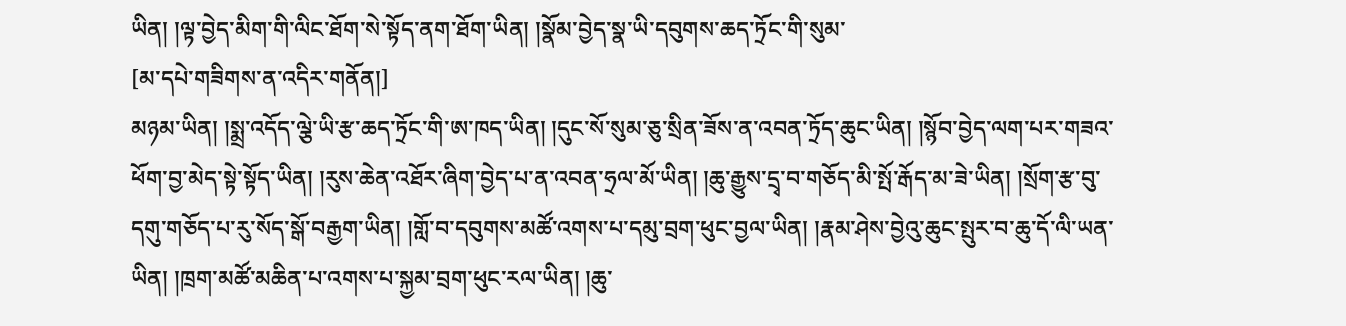ཡིན། །ལྟ་བྱེད་མིག་གི་ལིང་ཐོག་སེ་སྟོད་ནག་ཐོག་ཡིན། །སྣོམ་བྱེད་སྣ་ཡི་དབུགས་ཆད་ཏྲོང་གི་སུམ་
[མ་དཔེ་གཟིགས་ན་འདིར་གནོན།]
མཉམ་ཡིན། །སྨྲ་འདོད་ལྕེ་ཡི་རྩ་ཆད་ཏྲོང་གི་ཨ་ཁད་ཡིན། །དུང་སོ་སུམ་ཅུ་སྲིན་ཟོས་ན་འབན་ཏྲོད་ཆུང་ཡིན། །སྙོབ་བྱེད་ལག་པར་གཟའ་ཕོག་བྱ་མེད་སྟེ་སྟོད་ཡིན། །རུས་ཆེན་འཐོར་ཞིག་བྱེད་པ་ན་འབན་ཧྲལ་མོ་ཡིན། །ཆུ་རྒྱུས་དྲྭ་བ་གཅོད་མི་སྤོ་རྒོད་མ་ཟེ་ཡིན། །སྲོག་རྩ་བུ་དགུ་གཅོད་པ་རུ་སོད་སྒོ་བརྒྱག་ཡིན། །གློ་བ་དབུགས་མཚོ་འགས་པ་དམུ་བྲག་ཕུང་བྱལ་ཡིན། །རྣམ་ཤེས་བྱེའུ་ཆུང་སྤུར་བ་ཆུ་དོ་ལི་ཡན་ཡིན། །ཁྲག་མཚོ་མཆིན་པ་འགས་པ་སྐྱམ་བྲག་ཕུང་རལ་ཡིན། །ཆུ་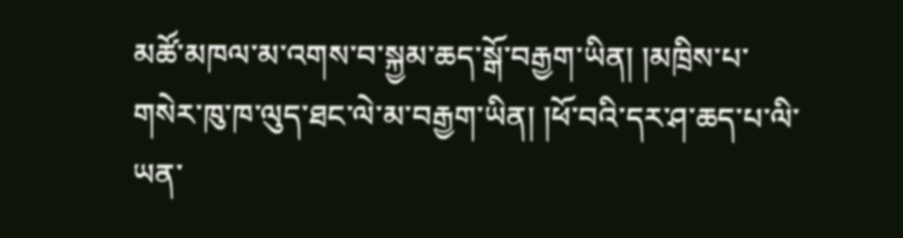མཚོ་མཁལ་མ་འགས་བ་སྐྱམ་ཆད་སྒོ་བརྒྱག་ཡིན། །མཁྲིས་པ་གསེར་ཁུ་ཁ་ལུད་ཐང་ལེ་མ་བརྒྱག་ཡིན། །ཕོ་བའི་དར་ཤ་ཆད་པ་ལི་ཡན་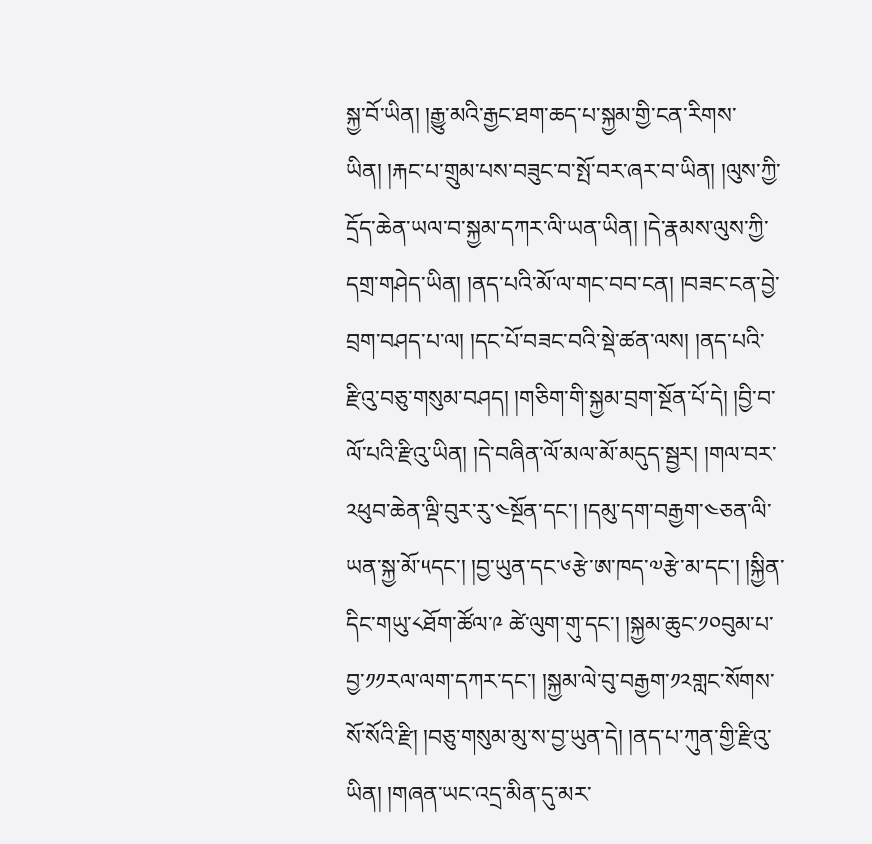སྐྱ་བོ་ཡིན། །རྒྱུ་མའི་རྒྱང་ཐག་ཆད་པ་སྐྱམ་གྱི་ངན་རིགས་ཡིན། །རྐང་པ་གྲུམ་པས་བཟུང་བ་སྤོ་བར་ཞར་བ་ཡིན། །ལུས་ཀྱི་དྲོད་ཆེན་ཡལ་བ་སྐྱམ་དཀར་ལི་ཡན་ཡིན། །དེ་རྣམས་ལུས་ཀྱི་དགྲ་གཤེད་ཡིན། །ནད་པའི་མོ་ལ་གང་བབ་ངན། །བཟང་ངན་བྱེ་བྲག་བཤད་པ་ལ། །དང་པོ་བཟང་བའི་སྡེ་ཚན་ལས། །ནད་པའི་རྫིའུ་བཅུ་གསུམ་བཤད། །གཅིག་གི་སྐྱམ་བྲག་སྔོན་པོ་དེ། །བྱི་བ་ལོ་པའི་རྫིའུ་ཡིན། །དེ་བཞིན་ལོ་མལ་མོ་མདུད་སྦྱར། །གལ་བར་༢ཕུབ་ཆེན་ལྡི་བུར་རུ་༤སྔོན་དང་། །དམུ་དག་བརྒྱག་༤ཅན་ལི་ཡན་སྐྱ་མོ་༥དང་། །བྱ་ཡུན་དང་༦རྩེ་ཨ་ཁད་༧རྩེ་མ་དང་། །སྐྱིན་དིང་གཡུ་༨ཐོག་ཚོལ་༩ ཚེ་ལུག་གུ་དང་། །སྐྱམ་ཆུང་༡༠བུམ་པ་བྱ་༡༡རལ་ལག་དཀར་དང་། །སྐྱམ་ལེ་བུ་བརྒྱག་༡༢གླང་སོགས་སོ་སོའི་རྫི། །བཅུ་གསུམ་མུ་ས་བྱ་ཡུན་དེ། །ནད་པ་ཀུན་གྱི་རྫིའུ་ཡིན། །གཞན་ཡང་འདྲ་མིན་དུ་མར་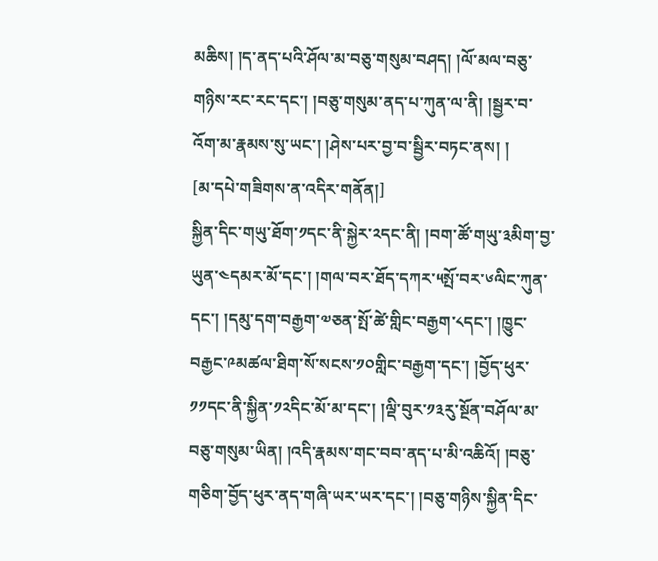མཆིས། །ད་ནད་པའི་ཤོལ་མ་བཅུ་གསུམ་བཤད། །ལོ་མལ་བཅུ་གཉིས་རང་རང་དང་། །བཅུ་གསུམ་ནད་པ་ཀུན་ལ་ནི། །སྦྱར་བ་འོག་མ་རྣམས་སུ་ཡང་། །ཤེས་པར་བྱ་བ་སྦྱིར་བཏང་ནས། །
[མ་དཔེ་གཟིགས་ན་འདིར་གནོན།]
སྐྱིན་དིང་གཡུ་ཐོག་༡དང་ནི་སྐྱེར་༢དང་ནི། །བག་ཚོ་གཡུ་༣མིག་བྱ་ཡུན་༤དམར་མོ་དང་། །གལ་བར་ཐོད་དཀར་༥སྤོ་བར་༦ལིང་ཀུན་དང་། །དམུ་དག་བརྒྱག་༧ཅན་སྤོ་ཚེ་གླིང་བརྒྱག་༨དང་། །ཁྱུང་བརྒྱང་༩མཚལ་ཐིག་སོ་སངས་༡༠གླིང་བརྒྱག་དང་། །བྱོད་ཕུར་༡༡དང་ནི་སྐྱིན་༡༢དིང་མོ་མ་དང་། །ལྡི་བུར་༡༣རུ་སྔོན་བཤོལ་མ་བཅུ་གསུམ་ཡིན། །འདི་རྣམས་གང་བབ་ནད་པ་མི་འཆིའོ། །བཅུ་གཅིག་བྱོད་ཕུར་ནད་གཞི་ཡར་ཡར་དང་། །བཅུ་གཉིས་སྐྱིན་དིང་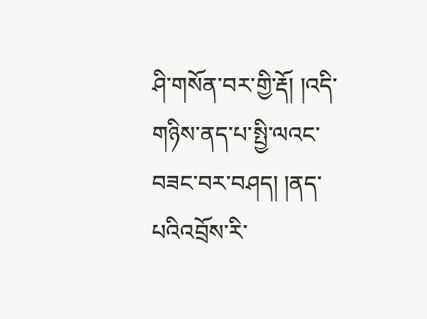ཤི་གསོན་བར་གྱི་རྡོ། །འདི་གཉིས་ནད་པ་སྤྱི་ལའང་བཟང་བར་བཤད། །ནད་པའིའབྲོས་རི་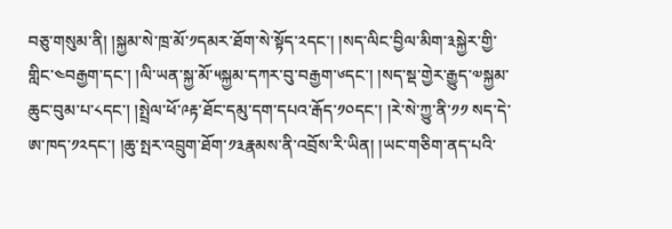བཅུ་གསུམ་ནི། །སྐྱམ་སེ་ཁྲ་མོ་༡དམར་ཐོག་སེ་སྟོད་༢དང་། །སད་ལིང་བྱིལ་མིག་༣སྐྱེར་གྱི་གླིང་༤བརྒྱག་དང་། །ལི་ཡན་སྐྱ་མོ་༥སྐྱམ་དཀར་བུ་བརྒྱག་༦དང་། །སད་སྡ་གྱེར་རྒྱུད་༧སྐྱམ་ཆུང་བུམ་པ་༨དང་། །སྤྲེལ་ཕོ་༩རྟ་ཐོང་དམུ་དག་དཔའ་རྒོད་༡༠དང་། །རེ་སེ་ཀྱུ་ནི་༡༡ སད་དེ་ཨ་ཁད་༡༢དང་། །ཆུ་སྤར་འབྲུག་ཐོག་༡༣རྣམས་ནི་འབྲོས་རི་ཡིན། །ཡང་གཅིག་ནད་པའི་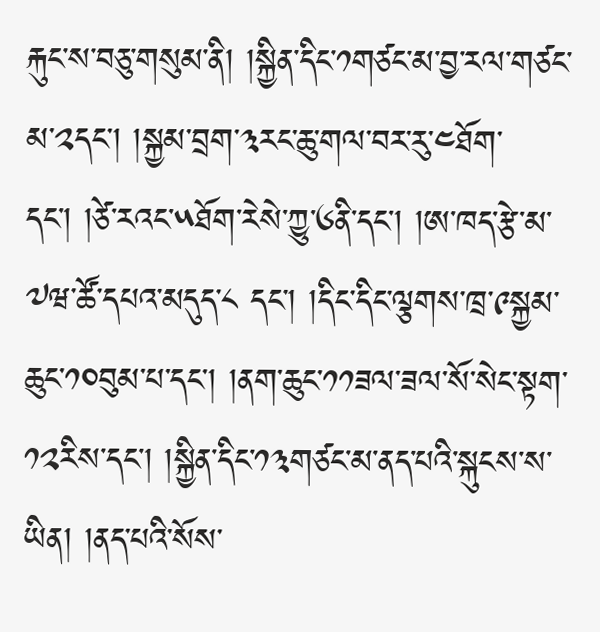རྐུང་ས་བཅུ་གསུམ་ནི། །སྐྱིན་དིང་༡གཙང་མ་བྱ་རལ་གཙང་མ་༢དང་། །སྐྱམ་བྲག་༣རང་ཆུ་གལ་བར་རུ་༤ཐོག་དང་། །ཙེ་རའང་༥ཐོག་རེསེ་ཀྱུ་༦ནི་དང་། །ཨ་ཁད་རྩེ་མ་༧ཝ་ཚོ་དཔའ་མདུད་༨ དང་། །དིང་དིང་ལྕགས་ཁྲ་༩སྐྱམ་ཆུང་༡༠བུམ་པ་དང་། །ནག་ཆུང་༡༡ཟལ་ཟལ་སོ་སེང་སྟག་༡༢རིས་དང་། །སྐྱིན་དིང་༡༣གཙང་མ་ནད་པའི་སྐུངས་ས་ཡིན། །ནད་པའི་སོས་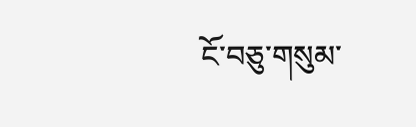ངོ་བཅུ་གསུམ་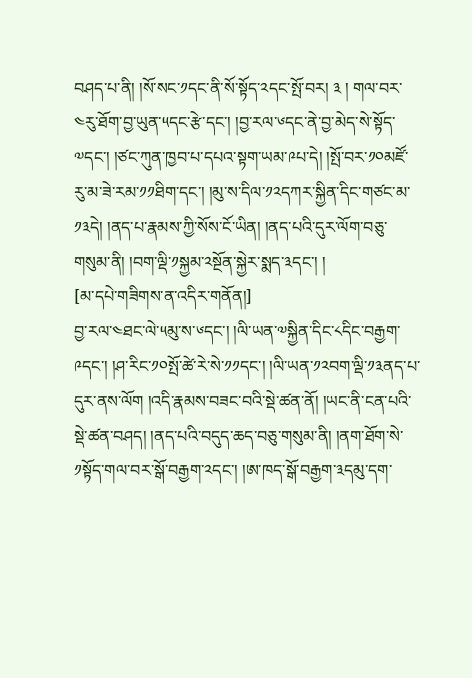བཤད་པ་ནི། །སོ་སང་༡དང་ནི་སོ་སྟོད་༢དང་སྤོ་བར། ༣ ། གལ་བར་༤རུ་ཐོག་བྱ་ཡུན་༥དང་རྩེ་དང་། །བྱ་རལ་༦དང་ནེ་བྱ་མེད་སེ་སྟོད་༧དང་། །ཙང་ཀུན་ཁྱབ་པ་དཔའ་སྟག་ཡམ་༩པ་དེ། །སྤོ་བར་༡༠མཛོ་རུ་མ་ཟེ་རམ་༡༡ཐིག་དང་། །མུ་ས་དིལ་༡༢དཀར་སྐྱིན་དིང་གཙང་མ་༡༣དེ། །ནད་པ་རྣམས་ཀྱི་སོས་ངོ་ཡིན། །ནད་པའི་དུར་ལོག་བཅུ་གསུམ་ནི། །བག་ལྡི་༡སྐྱམ་༢སྔོན་སྐྱེར་སྨད་༣དང་། །
[མ་དཔེ་གཟིགས་ན་འདིར་གནོན།]
བྱ་རལ་༤ཐང་ལེ་༥མུ་ས་༦དང་། །ལི་ཡན་༧སྐྱིན་དིང་༨དིང་བརྒྱག་༩དང་། །ཤ་རིང་༡༠སྤོ་ཚེ་རེ་སེ་༡༡དང་། །ལི་ཡན་༡༢བག་ལྡི་༡༣ནད་པ་དུར་ནས་ལོག །འདི་རྣམས་བཟང་བའི་སྡེ་ཚན་ནོ། །ཡང་ནི་ངན་པའི་སྡེ་ཚན་བཤད། །ནད་པའི་བདུད་ཆད་བཅུ་གསུམ་ནི། །ནག་ཐོག་སེ་༡སྟོད་གལ་བར་སྒོ་བརྒྱག་༢དང་། །ཨ་ཁད་སྒོ་བརྒྱག་༣དམུ་དག་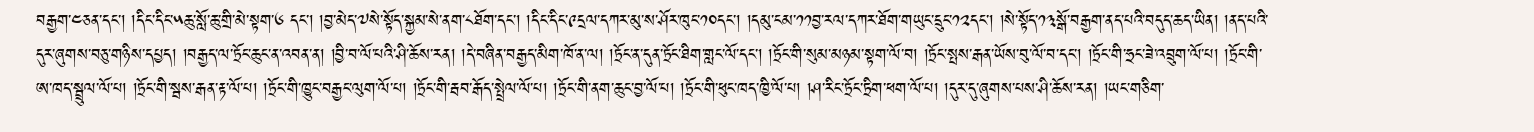བརྒྱག་༤ཅན་དང་། །དིང་དིང་༥ཆུ་སློ་ཆུ་གྲི་མེ་སྟག་༦ དང་། །བྱ་མེད་༧སེ་སྟོད་སྐྱམ་སེ་ནག་༨ཐོག་དང་། །དིང་དིང་༩དྲལ་དཀར་མུ་ས་ཤོར་ཁུང་༡༠དང་། །དམུ་ངམ་༡༡བྱ་རལ་དཀར་ཐོག་གཡུང་དྲུང་༡༢དང་། །སེ་སྟོད་༡༣སྒོ་བརྒྱག་ནད་པའི་བདུད་ཆད་ཡིན། །ནད་པའི་དུར་ཞུགས་བཅུ་གཉིས་དཔྱད། །བརྒྱད་ལ་ཏྲོང་ཆུང་ན་འབན་ན། །བྱི་བ་ལོ་པའི་ཤི་ཆོས་རན། །དེ་བཞིན་བརྒྱད་མིག་ཁོ་ན་ལ། །ཏྲོང་ན་དུན་ཏྲོང་ཐིག་གླང་ལོ་དང་། །ཏྲོང་གི་སུམ་མཉམ་སྟག་ལོ་བ། །ཏྲོང་སྤས་རྒན་ཡོས་བུ་ལོ་བ་དང་། །ཏྲོང་གི་ཧྲང་ཟེ་འབྲུག་ལོ་པ། །ཏྲོང་གི་ཨ་ཁད་སྦྲུལ་ལོ་པ། །ཏྲོང་གི་སྦས་རྒན་རྟ་ལོ་པ། །ཏྲོང་གི་ཁྱུང་བརྒྱང་ལུག་ལོ་པ། །ཏྲོང་གི་རྦབ་རྒོད་སྤྲེལ་ལོ་པ། །ཏྲོང་གི་ནག་ཆུང་བྱ་ལོ་པ། །ཏྲོང་གི་ཕུང་ཁད་ཁྱི་ལོ་པ། །ཤ་རིང་ཏྲོང་ཏྲིག་ཕག་ལོ་པ། །དུར་དུ་ཞུགས་པས་ཤི་ཆོས་རན། །ཡང་གཅིག་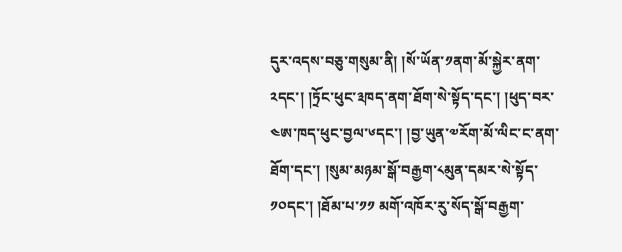དུར་འདས་བཅུ་གསུམ་ནི། །སོ་ཡོན་༡ནག་མོ་སྐྱེར་ནག་༢དང་། །ཏྲོང་ཕུང་༣ཁད་ནག་ཐོག་སེ་སྟོད་དང་། །ཕུད་བར་༤ཨ་ཁད་ཕུང་བྱལ་༦དང་། །བྱ་ཡུན་༧རོག་མོ་ལིང་ང་ནག་ཐོག་དང་། །སུམ་མཉམ་སྒོ་བརྒྱག་༨མུན་དམར་སེ་སྟོད་༡༠དང་། །ཐོམ་པ་༡༡ མགོ་འཁོར་རུ་སོད་སྒོ་བརྒྱག་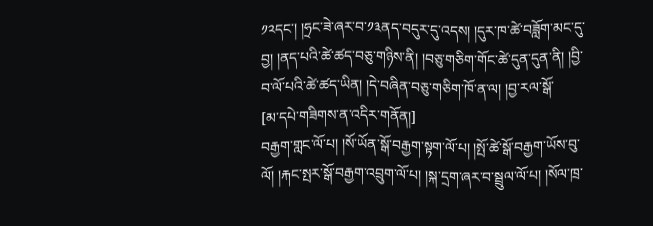༡༢དང་། །ཧྲང་ཟེ་ཞར་བ་༡༣ནད་བདུར་དུ་འདས། །དུར་ཁ་ཚེ་བཟློག་མང་དུ་བྱ། །ནད་པའི་ཚེ་ཚད་བཅུ་གཉིས་ནི། །བཅུ་གཅིག་གོང་ཚེ་དུན་དུན་ནི། །བྱི་བ་ལོ་པའི་ཚེ་ཚད་ཡིན། །དེ་བཞིན་བཅུ་གཅིག་ཁོ་ན་ལ། །བྱ་རལ་སྒོ་
[མ་དཔེ་གཟིགས་ན་འདིར་གནོན།]
བརྒྱག་གླང་ལོ་པ། །སོ་ཡོན་སྒོ་བརྒྱག་སྟག་ལོ་པ། །སྤོ་ཚེ་སྒོ་བརྒྱག་ཡོས་བུ་ལོ། །རྐང་སྤར་སྒོ་བརྒྱག་འབྲུག་ལོ་པ། །སྐ་དྲག་ཞར་བ་སྦྲུལ་ལོ་པ། །སོལ་ཁྲ་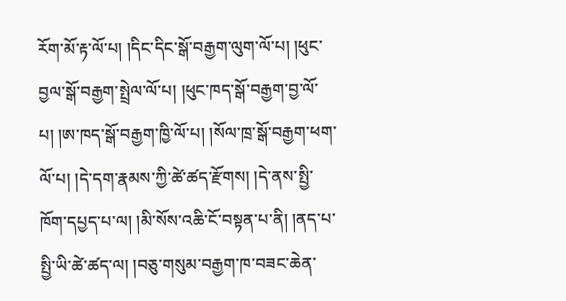རོག་མོ་རྟ་ལོ་པ། །དིང་དིང་སྒོ་བརྒྱག་ལུག་ལོ་པ། །ཕུང་བྱལ་སྒོ་བརྒྱག་སྤྲེལ་ལོ་པ། །ཕུང་ཁད་སྒོ་བརྒྱག་བྱ་ལོ་པ། །ཨ་ཁད་སྒོ་བརྒྱག་ཁྱི་ལོ་པ། །སོལ་ཁྲ་སྒོ་བརྒྱག་ཕག་ལོ་པ། །དེ་དག་རྣམས་ཀྱི་ཚེ་ཚད་རྫོགས། །དེ་ནས་སྤྱི་ཁོག་དཔྱད་པ་ལ། །མི་སོས་འཆི་ངོ་བསྟན་པ་ནི། །ནད་པ་སྤྱི་ཡི་ཚེ་ཚད་ལ། །བཅུ་གསུམ་བརྒྱག་ཁ་བཟང་ཆེན་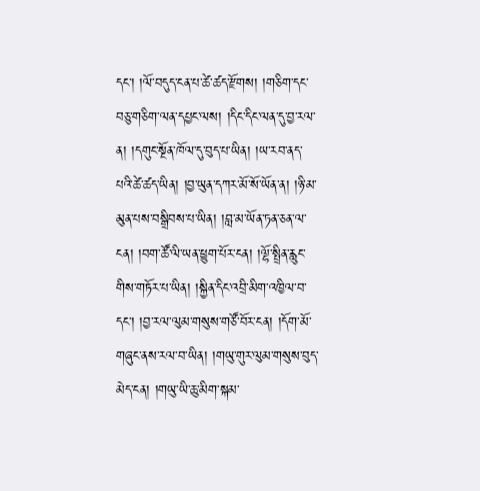དང་། །ལོ་བདུད་ངན་པ་ཚེ་ཚད་རྫོགས། །གཅིག་དང་བཅུ་གཅིག་ལན་དཔྱང་ལས། །དིང་དིང་ལན་དུ་བྱ་རལ་ན། །དགུང་སྔོན་ཁོལ་དུ་བུད་པ་ཡིན། །ཡ་རབ་ནད་པའི་ཚེ་ཚད་ཡིན། །བྱ་ཡུན་དཀར་མོ་སོ་ཡོན་ན། །ཉི་མ་མུན་པས་བསྒྲིབས་པ་ཡིན། །བླ་མ་ཡོན་ཏན་ཅན་ལ་ངན། །བག་ཚོ་ལི་ཡན་ཕྱུག་པོར་ངན། །ལྷོ་སྤྲིན་རླུང་གིས་གཏོར་པ་ཡིན། །སྐྱིན་དིང་འབྲི་མིག་འཁྱིལ་བ་དང་། །བྱ་རལ་ལུམ་གསུས་གཙོ་བོར་ངན། །དོག་མོ་གཞུང་ནས་རལ་བ་ཡིན། །གཡུ་གུར་ལུམ་གསུས་བུད་མེད་ངན། །གཡུ་ཡི་ཆུ་མིག་སྐམ་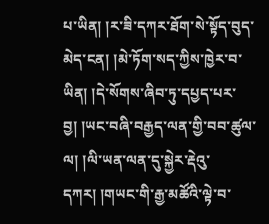པ་ཡིན། །ར་ཟི་དཀར་ཐོག་སེ་སྟོད་བུད་མེད་ངན། །མེ་ཏོག་སད་ཀྱིས་ཁྱེར་བ་ཡིན། །དེ་སོགས་ཞིབ་ཏུ་དཔྱད་པར་བྱ། །ཡང་བཞི་བརྒྱད་ལན་གྱི་བབ་ཚུལ་ལ། །ལི་ཡན་ལན་དུ་སྐྱེར་རྡེའུ་དཀར། །གཡང་གི་རྒྱ་མཚོའི་ལྟེ་བ་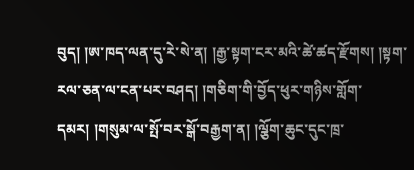བུད། །ཨ་ཁད་ལན་དུ་རེ་སེ་ན། །རྒྱ་སྟག་ངར་མའི་ཚེ་ཚད་རྫོགས། །སྟག་རལ་ཅན་ལ་ངན་པར་བཤད། །གཅིག་གི་བྱོད་ཕུར་གཉིས་གློག་དམར། །གསུམ་ལ་སྤོ་བར་སྒོ་བརྒྱག་ན། །ལྕོག་ཆུང་དུང་ཁྲ་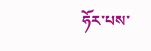ཧོར་པས་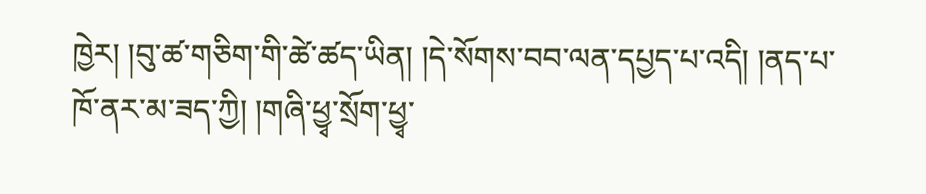ཁྱེར། །བུ་ཚ་གཅིག་གི་ཚེ་ཚད་ཡིན། །དེ་སོགས་བབ་ལན་དཔྱད་པ་འདི། །ནད་པ་ཁོ་ནར་མ་ཟད་ཀྱི། །གཞི་ཕྱྭ་སྲོག་ཕྱྭ་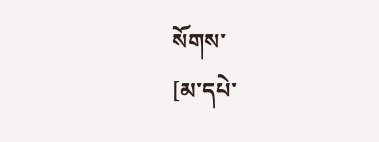སོགས་
[མ་དཔེ་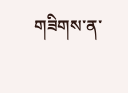གཟིགས་ན་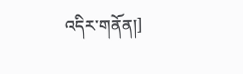འདིར་གནོན།]